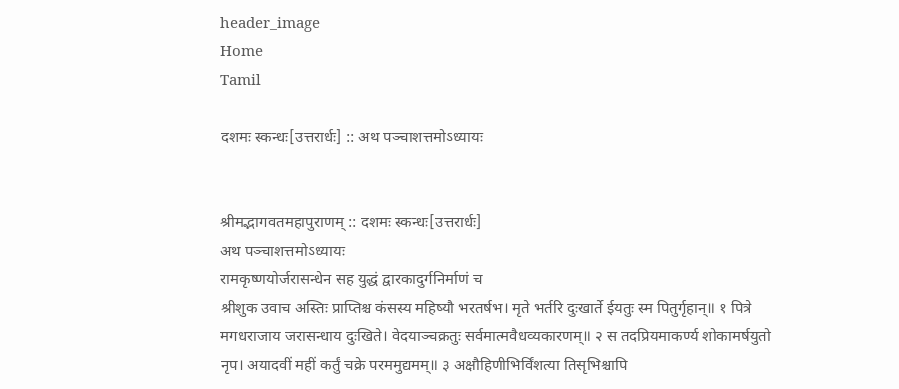header_image
Home
Tamil

दशमः स्कन्धः[उत्तरार्धः] :: अथ पञ्चाशत्तमोऽध्यायः


श्रीमद्भागवतमहापुराणम् :: दशमः स्कन्धः[उत्तरार्धः]
अथ पञ्चाशत्तमोऽध्यायः
रामकृष्णयोर्जरासन्धेन सह युद्धं द्वारकादुर्गनिर्माणं च
श्रीशुक उवाच अस्तिः प्राप्तिश्च कंसस्य महिष्यौ भरतर्षभ। मृते भर्तरि दुःखार्ते ईयतुः स्म पितुर्गृहान्॥ १ पित्रे मगधराजाय जरासन्धाय दुःखिते। वेदयाञ्चक्रतुः सर्वमात्मवैधव्यकारणम्॥ २ स तदप्रियमाकर्ण्य शोकामर्षयुतो नृप। अयादवीं महीं कर्तुं चक्रे परममुद्यमम्॥ ३ अक्षौहिणीभिर्विंशत्या तिसृभिश्चापि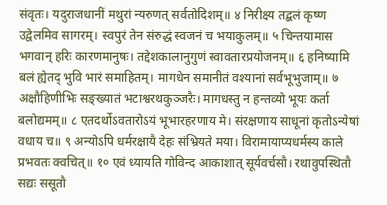संवृतः। यदुराजधानीं मथुरां न्यरुणत् सर्वतोदिशम्॥ ४ निरीक्ष्य तद्बलं कृष्ण उद्वेलमिव सागरम्। स्वपुरं तेन संरुद्धं स्वजनं च भयाकुलम्॥ ५ चिन्तयामास भगवान् हरिः कारणमानुषः। तद्देशकालानुगुणं स्वावतारप्रयोजनम्॥ ६ हनिष्यामि बलं ह्येतद् भुवि भारं समाहितम्। मागधेन समानीतं वश्यानां सर्वभूभुजाम्॥ ७ अक्षौहिणीभिः सङ्ख्यातं भटाश्वरथकुञ्जरैः। मागधस्तु न हन्तव्यो भूयः कर्ता बलोद्यमम्॥ ८ एतदर्थोऽवतारोऽयं भूभारहरणाय मे। संरक्षणाय साधूनां कृतोऽन्येषां वधाय च॥ ९ अन्योऽपि धर्मरक्षायै देहः संभ्रियते मया। विरामायाप्यधर्मस्य काले प्रभवतः क्वचित्॥ १० एवं ध्यायति गोविन्द आकाशात् सूर्यवर्चसौ। रथावुपस्थितौ सद्यः ससूतौ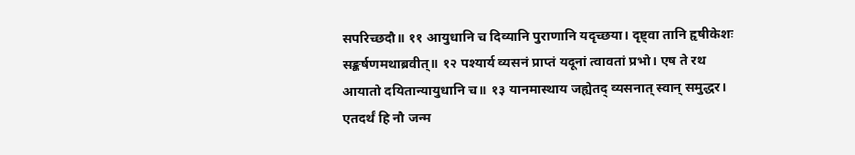सपरिच्छदौ॥ ११ आयुधानि च दिव्यानि पुराणानि यदृच्छया। दृष्ट्वा तानि हृषीकेशः सङ्कर्षणमथाब्रवीत्॥ १२ पश्यार्य व्यसनं प्राप्तं यदूनां त्वावतां प्रभो। एष ते रथ आयातो दयितान्यायुधानि च॥ १३ यानमास्थाय जह्येतद् व्यसनात् स्वान् समुद्धर। एतदर्थं हि नौ जन्म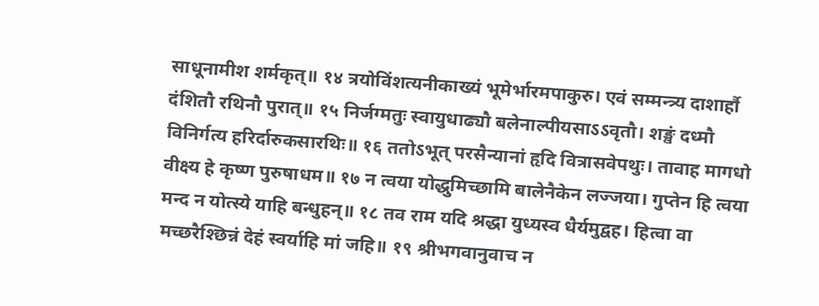साधूनामीश शर्मकृत्॥ १४ त्रयोविंशत्यनीकाख्यं भूमेर्भारमपाकुरु। एवं सम्मन्त्र्य दाशार्हौ दंशितौ रथिनौ पुरात्॥ १५ निर्जग्मतुः स्वायुधाढ्यौ बलेनाल्पीयसाऽऽवृतौ। शङ्खं दध्मौ विनिर्गत्य हरिर्दारुकसारथिः॥ १६ ततोऽभूत् परसैन्यानां हृदि वित्रासवेपथुः। तावाह मागधो वीक्ष्य हे कृष्ण पुरुषाधम॥ १७ न त्वया योद्धुमिच्छामि बालेनैकेन लज्जया। गुप्तेन हि त्वया मन्द न योत्स्ये याहि बन्धुहन्॥ १८ तव राम यदि श्रद्धा युध्यस्व धैर्यमुद्वह। हित्वा वा मच्छरैश्छिन्नं देहं स्वर्याहि मां जहि॥ १९ श्रीभगवानुवाच न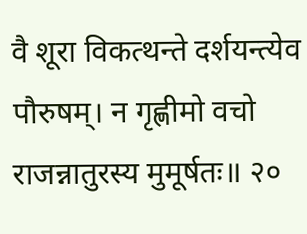वै शूरा विकत्थन्ते दर्शयन्त्येव पौरुषम्। न गृह्णीमो वचो राजन्नातुरस्य मुमूर्षतः॥ २०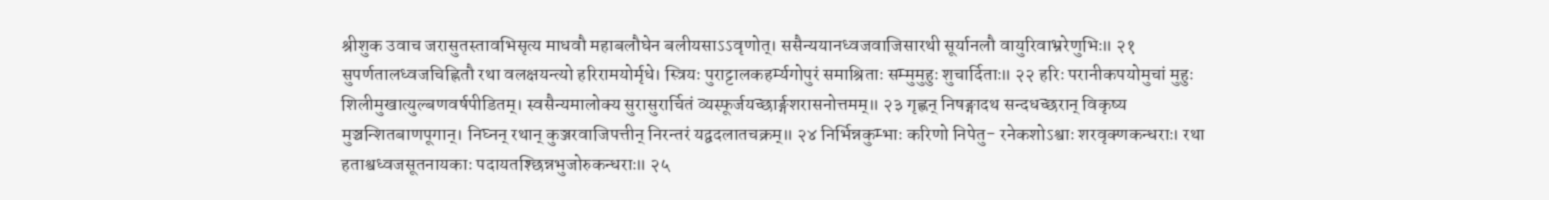श्रीशुक उवाच जरासुतस्तावभिसृत्य माधवौ महाबलौघेन बलीयसाऽऽवृणोत्। ससैन्ययानध्वजवाजिसारथी सूर्यानलौ वायुरिवाभ्ररेणुभिः॥ २१ सुपर्णतालध्वजचिह्नितौ रथा वलक्षयन्त्यो हरिरामयोर्मृधे। स्त्रियः पुराट्टालकहर्म्यगोपुरं समाश्रिताः सम्मुमुहुः शुचार्दिताः॥ २२ हरिः परानीकपयोमुचां मुहुः शिलीमुखात्युल्बणवर्षपीडितम्। स्वसैन्यमालोक्य सुरासुरार्चितं व्यस्फूर्जयच्छार्ङ्गशरासनोत्तमम्॥ २३ गृह्णन् निषङ्गादथ सन्दधच्छरान् विकृष्य मुञ्चन्शितबाणपूगान्। निघ्नन् रथान् कुञ्जरवाजिपत्तीन् निरन्तरं यद्वदलातचक्रम्॥ २४ निर्भिन्नकुम्भाः करिणो निपेतु- रनेकशोऽश्वाः शरवृक्णकन्धराः। रथा हताश्वध्वजसूतनायकाः पदायतश्छिन्नभुजोरुकन्धराः॥ २५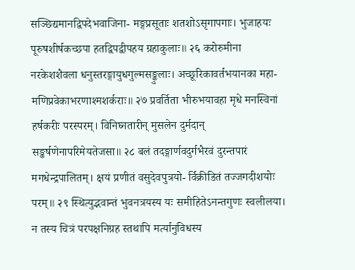सञ्छिद्यमानद्विपदेभवाजिना- मङ्गप्रसूताः शतशोऽसृगापगाः। भुजाहयः पूरुषशीर्षकच्छपा हतद्विपद्वीपहय ग्रहाकुलाः॥ २६ करोरुमीना नरकेशशैवला धनुस्तरङ्गायुधगुल्मसङ्कुलाः। अच्छूरिकावर्तभयानका महा- मणिप्रवेकाभरणाश्मशर्कराः॥ २७ प्रवर्तिता भीरुभयावहा मृधे मनस्विनां हर्षकरीः परस्परम्। विनिघ्नतारीन् मुसलेन दुर्मदान् सङ्कर्षणेनापरिमेयतेजसा॥ २८ बलं तदङ्गार्णवदुर्गभैरवं दुरन्तपारं मगधेन्द्रपालितम्। क्षयं प्रणीतं वसुदेवपुत्रयो- र्विक्रीडितं तज्जगदीशयोः परम्॥ २९ स्थित्युद्भवान्तं भुवनत्रयस्य यः समीहितेऽनन्तगुणः स्वलीलया। न तस्य चित्रं परपक्षनिग्रह स्तथापि मर्त्यानुविधस्य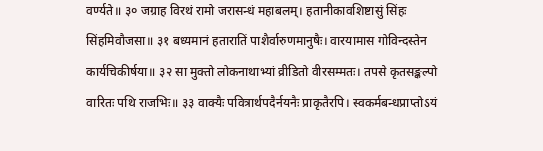वर्ण्यते॥ ३० जग्राह विरथं रामो जरासन्धं महाबलम्। हतानीकावशिष्टासुं सिंहः सिंहमिवौजसा॥ ३१ बध्यमानं हतारातिं पाशैर्वारुणमानुषैः। वारयामास गोविन्दस्तेन कार्यचिकीर्षया॥ ३२ सा मुक्तो लोकनाथाभ्यां व्रीडितो वीरसम्मतः। तपसे कृतसङ्कल्पो वारितः पथि राजभिः॥ ३३ वाक्यैः पवित्रार्थपदैर्नयनैः प्राकृतैरपि। स्वकर्मबन्धप्राप्तोऽयं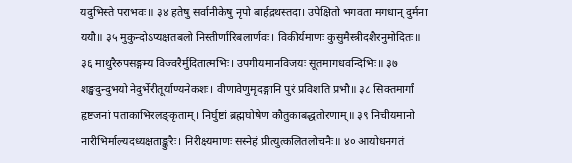यदुभिस्ते पराभवः॥ ३४ हतेषु सर्वानीकेषु नृपो बार्हद्रथस्तदा। उपेक्षितो भगवता मगधान् दुर्मना ययौ॥ ३५ मुकुन्दोऽप्यक्षतबलो निस्तीर्णारिबलार्णवः। विकीर्यमाणः कुसुमैस्त्रीदशैरनुमोदितः॥ ३६ माथुरैरुपसङ्गम्य विज्वरैर्मुदितात्मभिः। उपगीयमानविजयः सूतमागधवन्दिभिः॥ ३७ शङ्खदुन्दुभयो नेदुर्भेरीतूर्याण्यनेकशः। वीणावेणुमृदङ्गानि पुरं प्रविशति प्रभौ॥ ३८ सिक्तमार्गां हृष्टजनां पताकाभिरलङ्कृताम्। निर्घुष्टां ब्रह्मघोषेण कौतुकाबद्धतोरणाम्॥ ३९ निचीयमानो नारीभिर्माल्यदध्यक्षताङ्कुरैः। निरीक्ष्यमाणः सस्नेहं प्रीत्युत्कलितलोचनैः॥ ४० आयोधनगतं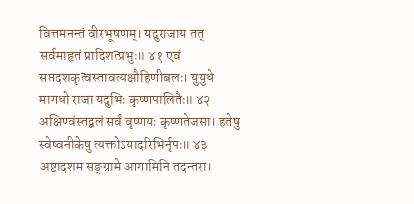वित्तमनन्तं वीरभूषणम्। यदुराजाय तत् सर्वमाहृतं प्रादिशत्प्रभुः॥ ४१ एवं सप्तदशकृत्वस्तावत्यक्षौहिणीबलः। युयुधे मागधो राजा यदुभिः कृष्णपालितैः॥ ४२ अक्षिण्वंस्तद्बलं सर्वं वृष्णयः कृष्णतेजसा। हतेषु स्वेष्वनीकेषु त्यक्तोऽयादरिभिर्नृपः॥ ४३ अष्टादशम सङ्ग्रामे आगामिनि तदन्तरा।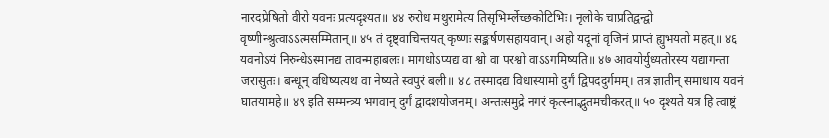नारदप्रेषितो वीरो यवनः प्रत्यदृश्यत॥ ४४ रुरोध मथुरामेत्य तिसृभिर्म्लेच्छकोटिभिः। नृलोके चाप्रतिद्वन्द्वो वृष्णीन्श्रुत्वाऽऽत्मसम्मितान्॥ ४५ तं दृष्ट्वाचिन्तयत् कृष्णः सङ्कर्षणसहायवान्। अहो यदूनां वृजिनं प्राप्तं ह्युभयतो महत्॥ ४६ यवनोऽयं निरुन्धेऽस्मानद्य तावन्महाबलः। मागधोऽप्यद्य वा श्वो वा परश्वो वाऽऽगमिष्यति॥ ४७ आवयोर्युध्यतोरस्य यद्यागन्ता जरासुतः। बन्धून् वधिष्यत्यथ वा नेष्यते स्वपुरं बली॥ ४८ तस्मादद्य विधास्यामो दुर्गं द्विपददुर्गमम्। तत्र ज्ञातीन् समाधाय यवनं घातयामहे॥ ४९ इति सम्मन्त्र्य भगवान् दुर्गं द्वादशयोजनम्। अन्तःसमुद्रे नगरं कृत्स्नाद्भुतमचीकरत्॥ ५० दृश्यते यत्र हि त्वाष्ट्रं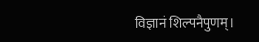विज्ञानं शिल्पनैपुणम्।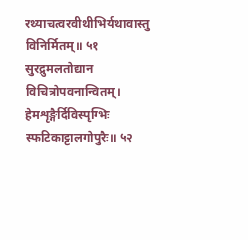रथ्याचत्वरवीथीभिर्यथावास्तु विनिर्मितम्॥ ५१ सुरद्रुमलतोद्यान विचित्रोपवनान्वितम्। हेमशृङ्गैर्दिविस्पृग्भिः स्फटिकाट्टालगोपुरैः॥ ५२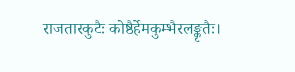राजतारकुटैः कोष्ठैर्हेमकुम्भैरलङ्कृतैः।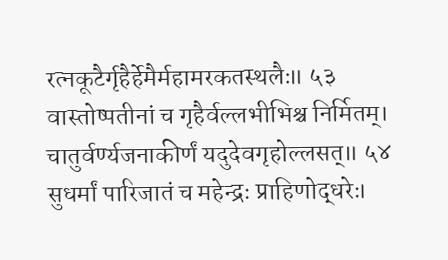रत्नकूटैर्गृहैर्हेमैर्महामरकतस्थलैः॥ ५३ वास्तोष्पतीनां च गृहैर्वल्लभीभिश्च निर्मितम्। चातुर्वर्ण्यजनाकीर्णं यदुदेवगृहोल्लसत्॥ ५४ सुधर्मां पारिजातं च महेन्द्रः प्राहिणोद्धरेः।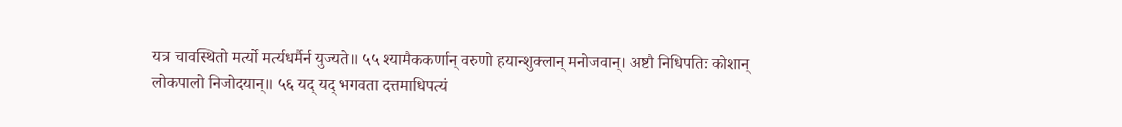यत्र चावस्थितो मर्त्यो मर्त्यधर्मैर्न युज्यते॥ ५५ श्यामैककर्णान् वरुणो हयान्शुक्लान् मनोजवान्। अष्टौ निधिपतिः कोशान् लोकपालो निजोदयान्॥ ५६ यद् यद् भगवता दत्तमाधिपत्यं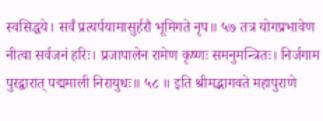स्वसिद्धये। सर्वं प्रत्यर्पयामासुर्हरौ भूमिगते नृप॥ ५७ तत्र योगप्रभावेण नीत्वा सर्वजनं हरिः। प्रजापालेन रामेण कृष्णः समनुमन्त्रितः। निर्जगाम पुरद्वारात् पद्ममाली निरायुधः॥ ५८ ॥ इति श्रीमद्भागवते महापुराणे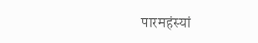पारमहंस्यां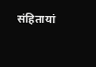संहितायां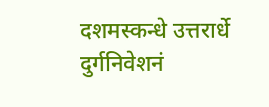दशमस्कन्धे उत्तरार्धे दुर्गनिवेशनं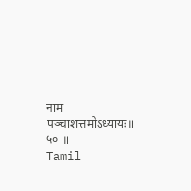नाम पञ्चाशत्तमोऽध्यायः॥ ५० ॥
Tamil